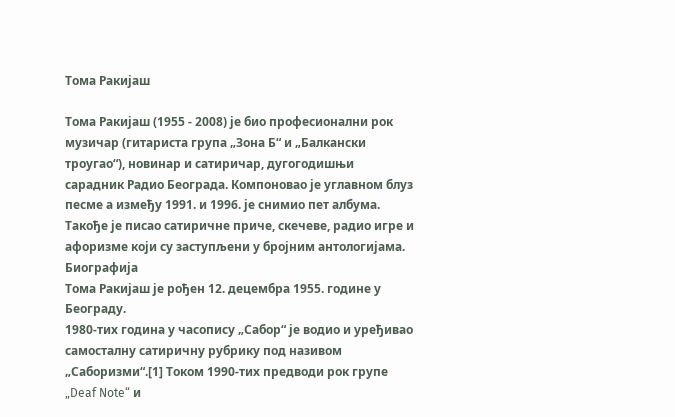Тома Ракијаш

Тома Ракијаш (1955 - 2008) је био професионални рок музичар (гитариста група „Зона Б“ и „Балкански троугао“), новинар и сатиричар, дугогодишњи сарадник Радио Београда. Компоновао је углавном блуз песме а између 1991. и 1996. је снимио пет албума. Такође је писао сатиричне приче, скечеве, радио игре и афоризме који су заступљени у бројним антологијама.
Биографија
Тома Ракијаш је рођен 12. децембра 1955. године у Београду.
1980-тих година у часопису „Сабор“ је водио и уређивао самосталну сатиричну рубрику под називом „Саборизми“.[1] Током 1990-тих предводи рок групе „Deaf Note“ и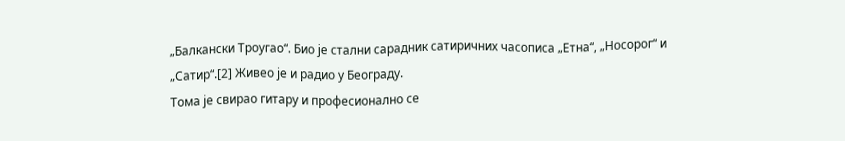„Балкански Троугао“. Био је стални сарадник сатиричних часописа „Етна“, „Носорог“ и „Сатир“.[2] Живео је и радио у Београду.
Тома је свирао гитару и професионално се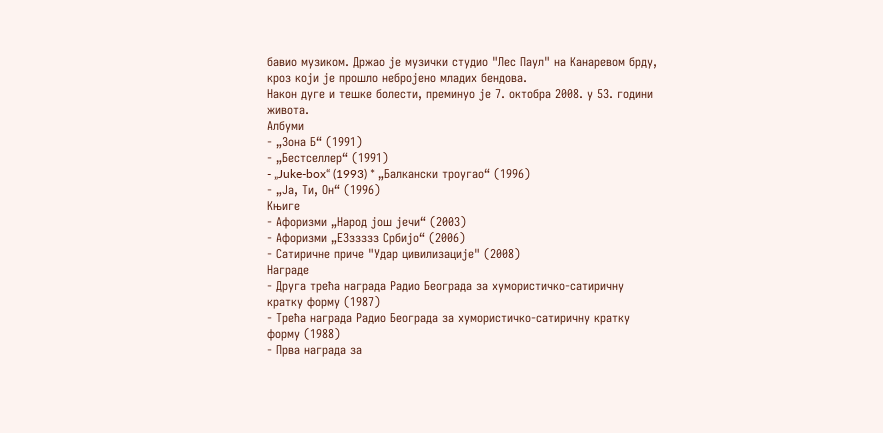бавио музиком. Држао је музички студио "Лес Паул" на Канаревом брду, кроз који је прошло небројено младих бендова.
Након дуге и тешке болести, преминуо је 7. октобра 2008. у 53. години живота.
Албуми
- „Зона Б“ (1991)
- „Бестселлер“ (1991)
- „Juke-box“ (1993) * „Балкански троугао“ (1996)
- „Ја, Ти, Он“ (1996)
Књиге
- Афоризми „Народ још јечи“ (2003)
- Афоризми „ЕЗззззз Србијо“ (2006)
- Сатиричне приче "Удар цивилизације" (2008)
Награде
- Друга трећа награда Радио Београда за хумористичко-сатиричну кратку форму (1987)
- Трећа награда Радио Београда за хумористичко-сатиричну кратку форму (1988)
- Прва награда за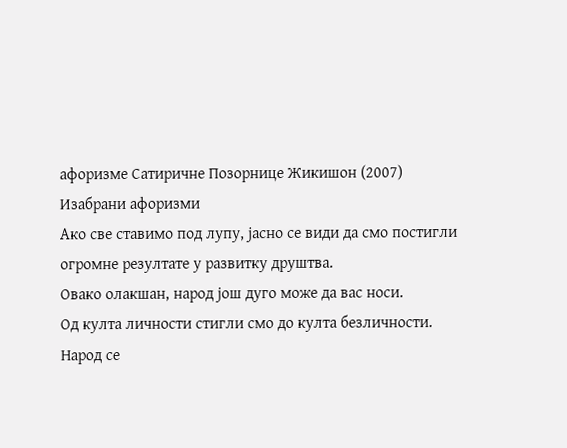афоризме Сатиричне Позорнице Жикишон (2007)
Изабрани афоризми
Ако све ставимо под лупу, јасно се види да смо постигли огромне резултате у развитку друштва.
Овако олакшан, народ још дуго може да вас носи.
Од култа личности стигли смо до култа безличности.
Народ се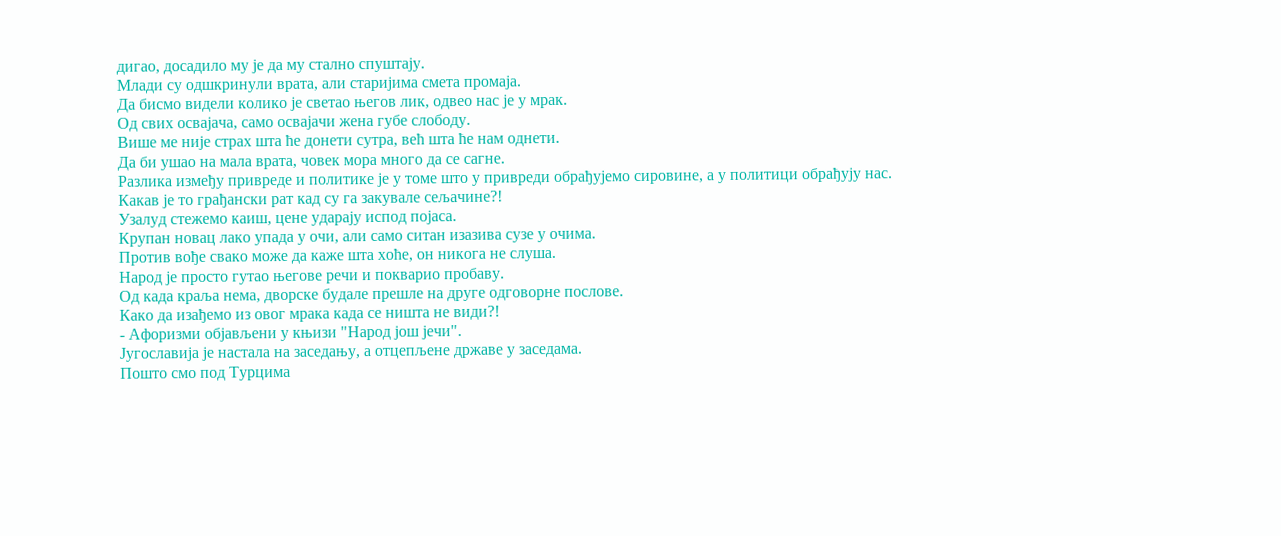дигао, досадило му је да му стално спуштају.
Млади су одшкринули врата, али старијима смета промаја.
Да бисмо видели колико је светао његов лик, одвео нас је у мрак.
Од свих освајача, само освајачи жена губе слободу.
Више ме није страх шта ће донети сутра, већ шта ће нам однети.
Да би ушао на мала врата, човек мора много да се сагне.
Разлика између привреде и политике је у томе што у привреди обрађујемо сировине, а у политици обрађују нас.
Какав је то грађански рат кад су га закувале сељачине?!
Узалуд стежемо каиш, цене ударају испод појаса.
Крупан новац лако упада у очи, али само ситан изазива сузе у очима.
Против вође свако може да каже шта хоће, он никога не слуша.
Народ је просто гутао његове речи и покварио пробаву.
Од када краља нема, дворске будале прешле на друге одговорне послове.
Како да изађемо из овог мрака када се ништа не види?!
- Афоризми објављени у књизи "Народ још јечи".
Југославија је настала на заседању, а отцепљене државе у заседама.
Пошто смо под Турцима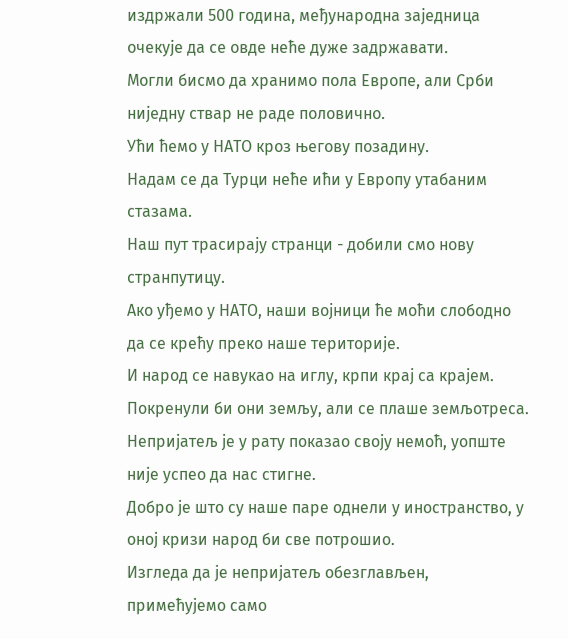издржали 500 година, међународна заједница очекује да се овде неће дуже задржавати.
Могли бисмо да хранимо пола Европе, али Срби ниједну ствар не раде половично.
Ући ћемо у НАТО кроз његову позадину.
Надам се да Турци неће ићи у Европу утабаним стазама.
Наш пут трасирају странци - добили смо нову странпутицу.
Ако уђемо у НАТО, наши војници ће моћи слободно да се крећу преко наше територије.
И народ се навукао на иглу, крпи крај са крајем.
Покренули би они земљу, али се плаше земљотреса.
Непријатељ је у рату показао своју немоћ, уопште није успео да нас стигне.
Добро је што су наше паре однели у иностранство, у оној кризи народ би све потрошио.
Изгледа да је непријатељ обезглављен, примећујемо само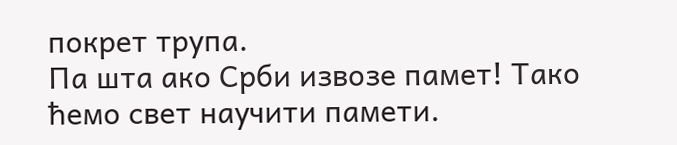покрет трупа.
Па шта ако Срби извозе памет! Тако ћемо свет научити памети.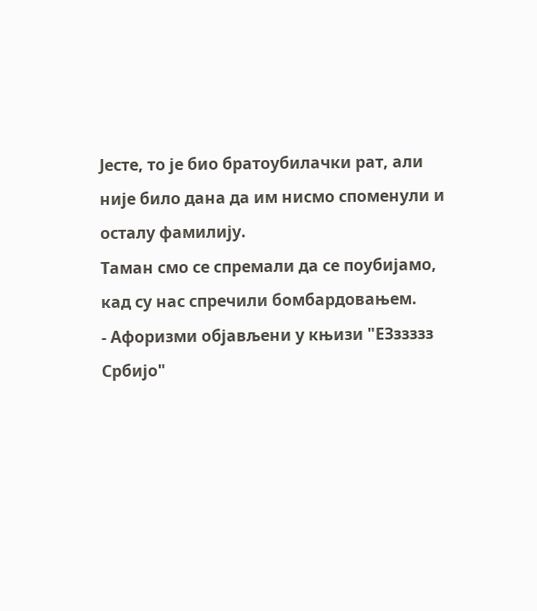Јесте, то је био братоубилачки рат, али није било дана да им нисмо споменули и осталу фамилију.
Таман смо се спремали да се поубијамо, кад су нас спречили бомбардовањем.
- Афоризми објављени у књизи "ЕЗззззз Србијо"